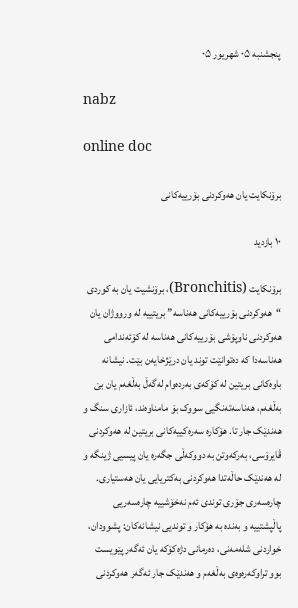پنجشنبه ۰۵ شهریور ۰۵

nabz

online doc

برۆنکایت یان هەوکردنی بۆرییەکانی

۱۰ بازديد

برۆنکایت (Bronchitis)، برۆنشیت یان بە کوردی “هەوکردنی بۆرییەکانی هەناسە” بریتییە لە ورووژان یان هەوکردنی ناوپۆشی بۆرییەکانی هەناسە لە کۆئەندامی هەناسەدا کە دەتوانێت توند یان درێژخایەن بێت. نیشانە باوەکانی بریتین لە کۆکەی بەردەوام لەگەڵ بەڵغەم یان بێ بەڵغەم، هەناسەتەنگیی سووک بۆ مامناوەند، ئازاری سنگ و هەندێک جار تا. هۆکارە سەرەکییەکانی بریتین لە هەوکردنی ڤایرۆسی، بەرکەوتن بە دووکەڵی جگەرە یان پیسیی ژینگە و لە هەندێک حاڵەتدا هەوکردنی بەکتریایی یان هەستیاری. چارەسەری جۆری توندی ئەم نەخۆشییە چارەسەریی پاڵپشتییە و بەندە بە هۆکار و توندیی نیشانەکان: پشوودان، خواردنی شلەمەنی، دەرمانی دژەکۆکە یان ئەگەر پێویست بوو تراوکەرەوەی بەڵغەم و هەندێک جار ئەگەر هەوکردنی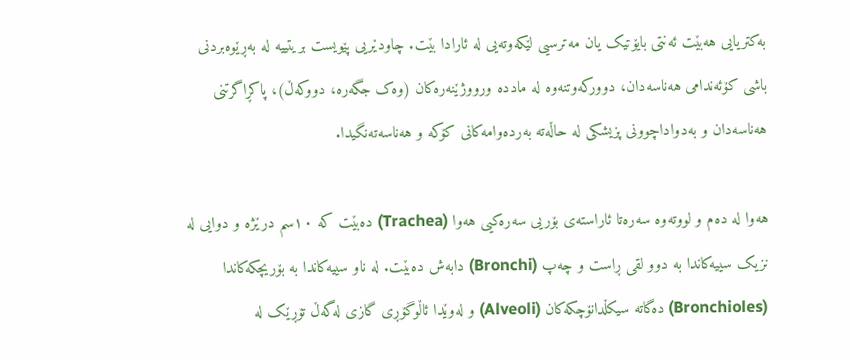بەکتریایی هەبێت ئەنتی بایۆتیک یان مەترسیی لێکەوتەیی لە ئارادا بێت. چاودێریی پێویست بریتییە لە بەڕێوەبردنی باشی کۆئەندامی هەناسەدان، دوورکەوتنەوە لە ماددە ورووژێنەرەکان (وەک جگەرە، دووکەڵ)، پاکڕاگرتنی هەناسەدان و بەدواداچوونی پزیشکی لە حاڵەتە بەردەوامەکانی کۆکە و هەناسەتەنگیدا.

هەوا لە دەم و لووتەوە سەرەتا ئاراستەی بۆریی سەرەکیی هەوا (Trachea) دەبێت کە ١٠سم درێژە و دوایی لە نزیک سییەکاندا بە دوو لقی ڕاست و چەپ (Bronchi) دابەش دەبێت. لە ناو سییەکاندا بە بۆریچکەکاندا (Bronchioles) دەگاتە سیکڵدانۆچکەکان (Alveoli) و لەوێدا ئاڵوگۆڕی گازی لەگەڵ تۆڕێک لە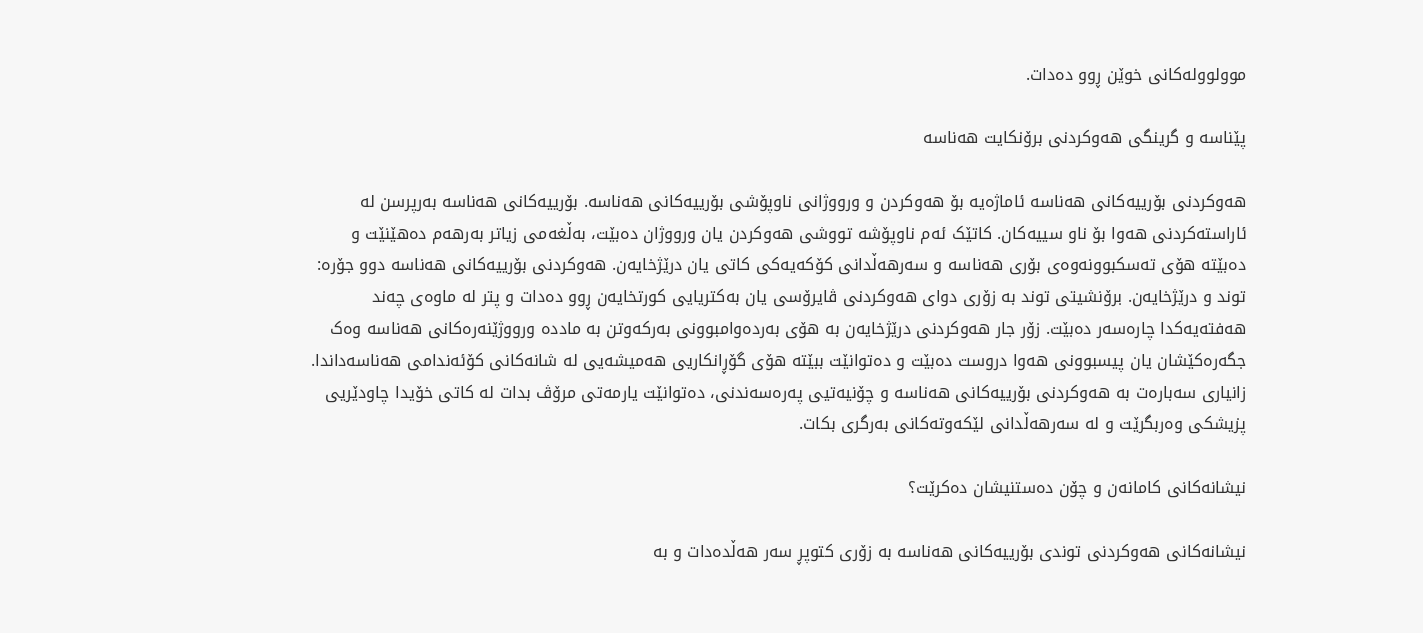موولوولەکانی خوێن ڕوو دەدات.

پێناسە و گرینگی هەوکردنی برۆنکایت هەناسە

هەوکردنی بۆرییەکانی هەناسە ئاماژەیە بۆ هەوکردن و ورووژانی ناوپۆشی بۆرییەکانی هەناسە. بۆرییەکانی هەناسە بەرپرسن لە ئاراستەکردنی هەوا بۆ ناو سییەکان. کاتێک ئەم ناوپۆشە تووشی هەوکردن یان ورووژان دەبێت، بەڵغەمی زیاتر بەرهەم دەهێنێت و دەبێتە هۆی تەسکبوونەوەی بۆری هەناسە و سەرهەڵدانی کۆکەیەکی کاتی یان درێژخایەن. هەوکردنی بۆرییەکانی هەناسە دوو جۆرە: توند و درێژخایەن. برۆنشیتی توند بە زۆری دوای هەوکردنی ڤایرۆسی یان بەکتریایی کورتخایەن ڕوو دەدات و پتر لە ماوەی چەند هەفتەیەکدا چارەسەر دەبێت. زۆر جار هەوکردنی درێژخایەن بە هۆی بەردەوامبوونی بەرکەوتن بە ماددە ورووژێنەرەکانی هەناسە وەک جگەرەکێشان یان پیسبوونی هەوا دروست دەبێت و دەتوانێت ببێتە هۆی گۆڕانکاریی هەمیشەیی لە شانەکانی کۆئەندامی هەناسەداندا. زانیاری سەبارەت بە هەوکردنی بۆرییەکانی هەناسە و چۆنیەتیی پەرەسەندنی، دەتوانێت یارمەتی مرۆڤ بدات لە کاتی خۆیدا چاودێریی پزیشکی وەربگرێت و لە سەرهەڵدانی لێکەوتەکانی بەرگری بکات.

نیشانەکانی کامانەن و چۆن دەستنیشان دەکرێت؟

نیشانەکانی هەوکردنی توندی بۆرییەکانی هەناسە بە زۆری کتوپڕ سەر هەڵدەدات و بە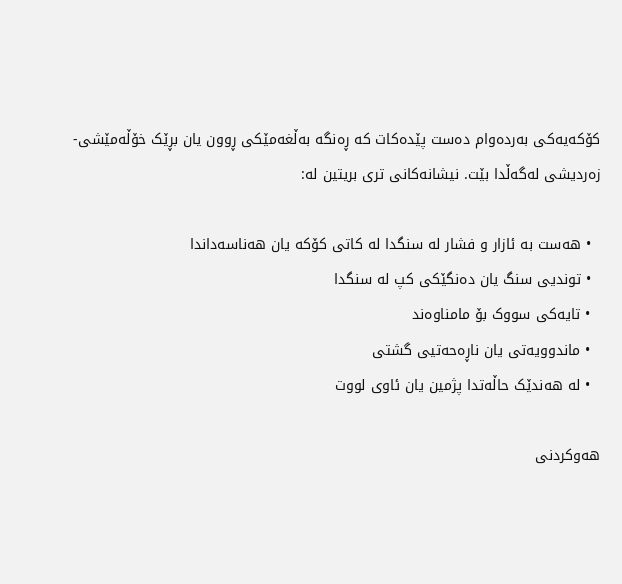کۆکەیەکی بەردەوام دەست پێدەکات کە ڕەنگە بەڵغەمێکی ڕوون یان بڕێک خۆڵەمێشی-زەردیشی لەگەڵدا بێت. نیشانەکانی تری بریتین لە:

  • هەست بە ئازار و فشار لە سنگدا لە کاتی کۆکە یان هەناسەداندا
  • توندیی سنگ یان دەنگێکی کپ لە سنگدا
  • تایەکی سووک بۆ مامناوەند
  • ماندوویەتی یان ناڕەحەتیی گشتی
  • لە هەندێک حاڵەتدا پژمین یان ئاوی لووت

هەوکردنی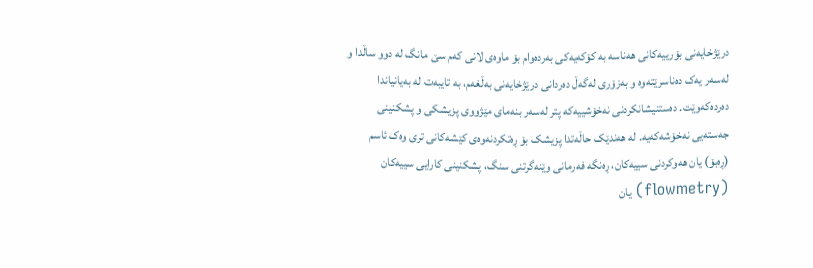درێژخایەنی بۆرییەکانی هەناسە بە کۆکەیەکی بەردەوام بۆ ماوەی لانی کەم سێ مانگ لە دوو ساڵدا و لەسەر یەک دەناسرێتەوە و بەزۆری لەگەڵ دەردانی درێژخایەنی بەڵغەم، بە تایبەت لە بەیانیاندا دەردەکەوێت. دەستنیشانکردنی نەخۆشییەکە پتر لەسەر بنەمای مێژووی پزیشکی و پشکنینی جەستەیی نەخۆشەکەیە. لە هەندێک حاڵەتدا پزیشک بۆ ڕەتکردنەوەی کێشەکانی تری وەک ئاسم (ڕەبۆ) یان هەوکردنی سییەکان، ڕەنگە فەرمانی وێنەگرتنی سنگ، پشکنینی کارایی سییەکان (flowmetry) یان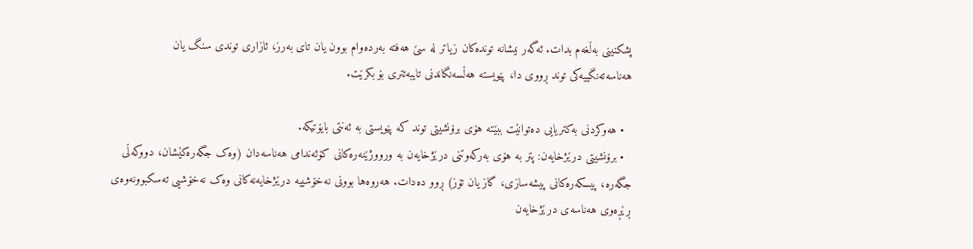پشکنینی بەڵغەم بدات. ئەگەر نیشانە توندەکان زیاتر لە سێ هەفتە بەردەوام بوون یان تای بەرز، ئازاری توندی سنگ یان هەناسەتەنگییەکی توند ڕووی دا، پێویستە هەڵسەنگاندنی تایبەتتری بۆ بکرێت.

  • هەوکردنی بەکتریایی دەتوانێت ببێتە هۆی برۆنشیتی توند کە پێویستی بە ئەنتی بایۆتیکە.
  • برۆنشیتی درێژخایەن: پتر بە هۆی بەرکەوتنی درێژخایەن بە ورووژێنەرەکانی کۆئەندامی هەناسەدان (وەک جگەرەکێشان، دووکەڵی جگەرە، پیسکەرەکانی پیشەسازی، گاز یان تۆز) ڕوو دەدات. هەروەها بوونی نەخۆشییە درێژخایەنەکانی وەک نەخۆشیی تەسکبوونەوەی ڕێڕەوی هەناسەی درێژخایەن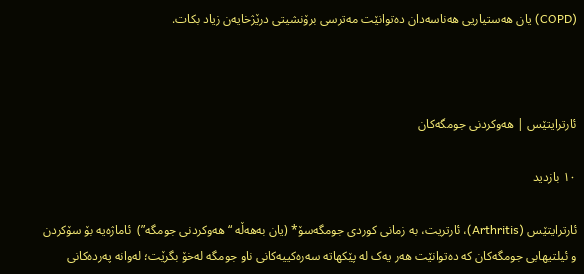(COPD) یان هەستیاریی هەناسەدان دەتوانێت مەترسی برۆنشیتی درێژخایەن زیاد بکات.



ئارترایتێس | هەوکردنی جومگەکان

۱۰ بازديد

ئارترایتێس (Arthritis)، ئارتریت، بە زمانی کوردی جومگەسۆ* (یان بەهەڵە “هەوکردنی جومگە”)  ئاماژەیە بۆ سۆکردن و ئیلتیهابی جومگەکان کە دەتوانێت هەر یەک لە پێکهاتە سەرەکییەکانی ناو جومگە لەخۆ بگرێت؛ لەوانە پەردەکانی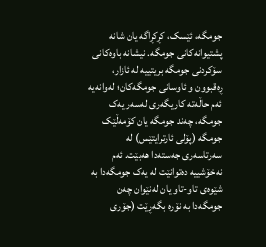جومگە، ئێسک، کڕکڕاگە یان شانە پشتیوانەکانی جومگە. نیشانە باوەکانی سۆکردنی جومگە بریتییە لە ئازار، ڕەقبوون و ئاوسانی جومگەکان؛ لەوانەیە ئەم حاڵەتە کاریگەری لەسەر یەک جومگە، چەند جومگە یان کۆمەڵێک جومگە (پۆلی ئارترایتێس) لە سەرتاسەری جەستەدا هەبێت. ئەم نەخۆشییە دەتوانێت لە یەک جومگەدا بە شێوەی تاو-تاو یان لەنێوان چەن جومگەدا بە نۆرە بگەڕێت (جۆری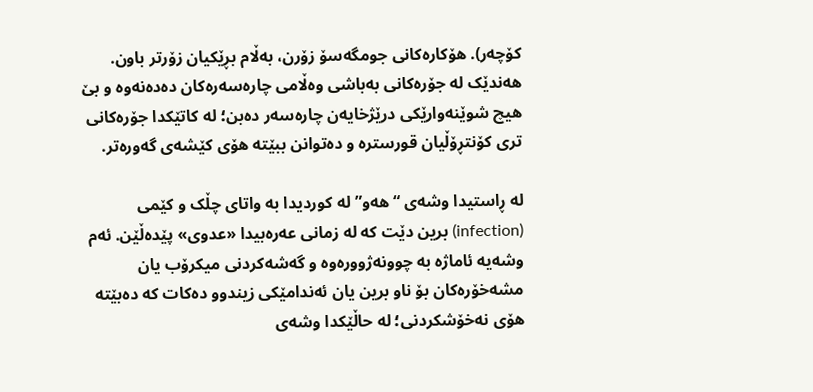کۆچەر). هۆکارەکانی جومگەسۆ زۆرن، بەڵام بڕێکیان زۆرتر باون. هەندێک لە جۆرەکانی بەباشی وەڵامی چارەسەرەکان دەدەنەوە و بێ هیچ شوێنەوارێکی درێژخایەن چارەسەر دەبن؛ لە کاتێکدا جۆرەکانی تری کۆنتڕۆڵیان قورسترە و دەتوانن ببێتە هۆی کێشەی گەورەتر.

لە ڕاستیدا وشەی “هەو” لە کوردیدا بە واتای چڵک و کێمی (infection) برین دێت کە لە زمانی عەرەبیدا «عدوى» پێدەڵێن. ئەم وشەیە ئاماژە بە چوونەژوورەوە و گەشەکردنی میکرۆب یان مشەخۆرەکان بۆ ناو برین یان ئەندامێکی زیندوو دەکات کە دەبێتە هۆی نەخۆشکردنی؛ لە حاڵێکدا وشەی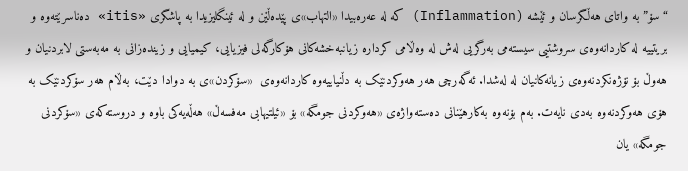“سۆ” بە واتای هەڵگرسان و ئێشە (Inflammation) کە لە عەرەبیدا «التهاب»ی پێدەڵێن و لە ئینگلیزیدا بە پاشگری «itis» دەناسرێتەوە و بریتییە لە کاردانەوەی سروشتیی سیستەمی بەرگریی لەش لە وەڵامی کردارە زیانبەخشەکانی هۆکارگەلی فیزیایی، کیمیایی و زیندەزانی بە مەبەستی لابردنیان و هەوڵ بۆ نۆژەنکردنەوەی زیانەکانیان لە لەشدا. ئەگەرچی هەر هەوکردنێک بە دڵنیاییەوە کاردانەوەی  «سۆکردن»ی بە دوادا دێت، بەڵام هەر سۆکردنێک بە هۆی هەوکردنەوە بەدی نایەت. بەم بۆنەوە بەکارهێنانی دەستەواژەی «هەوکردنی جومگە» بۆ «ئیلتیهابی مەفسەڵ» هەڵەیەکی باوە و دروستەکەی «سۆکردنی جومگە» یان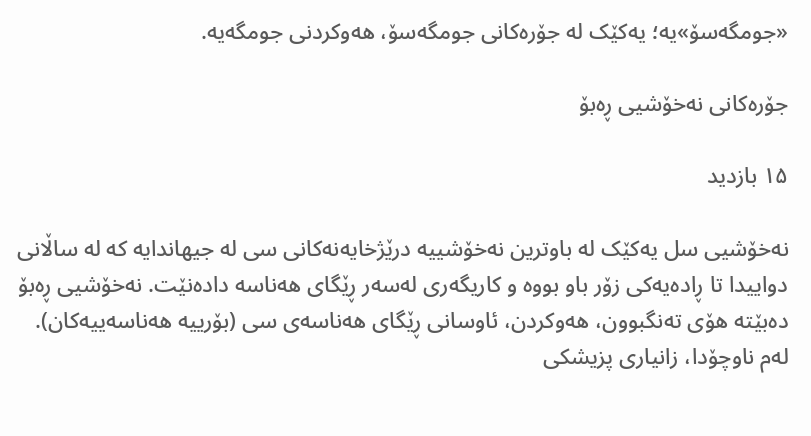«جومگەسۆ»یە؛ یەکێک لە جۆرەکانی جومگەسۆ، هەوکردنی جومگەیە.

جۆرەکانی نەخۆشیی ڕەبۆ

۱۵ بازديد

نەخۆشیی سل یەکێک لە باوترین نەخۆشییە درێژخایەنەکانی سی لە جیهاندایە کە لە ساڵانی دواییدا تا ڕادەیەکی زۆر باو بووە و کاریگەری لەسەر ڕێگای هەناسە دادەنێت. نەخۆشیی ڕەبۆ دەبێتە هۆی تەنگبوون، هەوکردن، ئاوسانی ڕێگای هەناسەی سی (بۆرییە هەناسەییەکان). لەم ناوچۆدا، زانیاری پزیشکی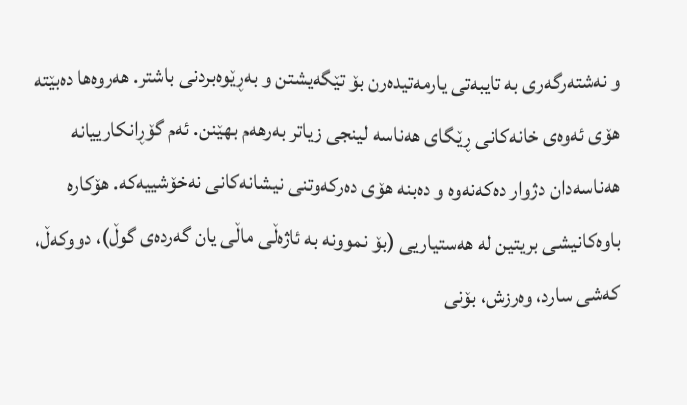و نەشتەرگەری بە تایبەتی یارمەتیدەرن بۆ تێگەیشتن و بەڕێوەبردنی باشتر. هەروەها دەبێتە هۆی ئەوەی خانەکانی ڕێگای هەناسە لینجی زیاتر بەرهەم بهێنن. ئەم گۆڕانکارییانە هەناسەدان دژوار دەکەنەوە و دەبنە هۆی دەرکەوتنی نیشانەکانی نەخۆشییەکە. هۆکارە باوەکانیشی بریتین لە هەستیاریی (بۆ نموونە بە ئاژەڵی ماڵی یان گەردەی گوڵ)، دووکەڵ، کەشی سارد، وەرزش، بۆنی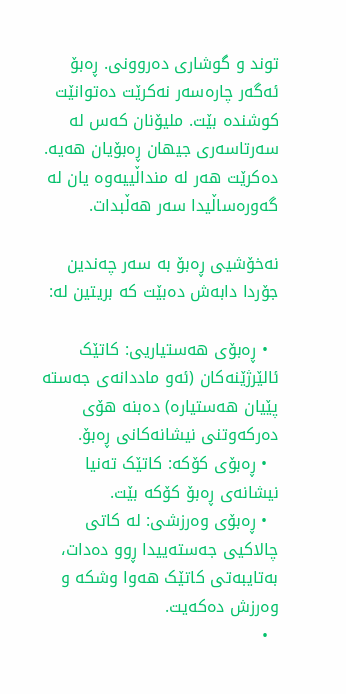توند و گوشاری دەروونی. ڕەبۆ ئەگەر چارەسەر نەکرێت دەتوانێت کوشندە بێت. ملیۆنان کەس لە سەرتاسەری جیهان ڕەبۆیان هەیە. دەکرێت هەر لە منداڵییەوە یان لە گەورەساڵیدا سەر هەڵبدات.

نەخۆشیی ڕەبۆ بە سەر چەندین جۆردا دابەش دەبێت کە بریتین لە:

  • ڕەبۆی هەستیاریی: کاتێک ئالێرژێنەکان (ئەو ماددانەی جەستە پێیان هەستیارە) دەبنە هۆی دەرکەوتنی نیشانەکانی ڕەبۆ.
  • ڕەبۆی کۆکە: کاتێک تەنیا نیشانەی ڕەبۆ کۆکە بێت.
  • ڕەبۆی وەرزشی: لە کاتی چالاکیی جەستەییدا ڕوو دەدات، بەتایبەتی کاتێک هەوا وشکە و وەرزش دەکەیت.
  •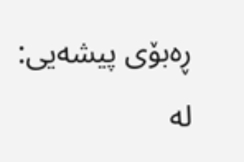ڕەبۆی پیشەیی: لە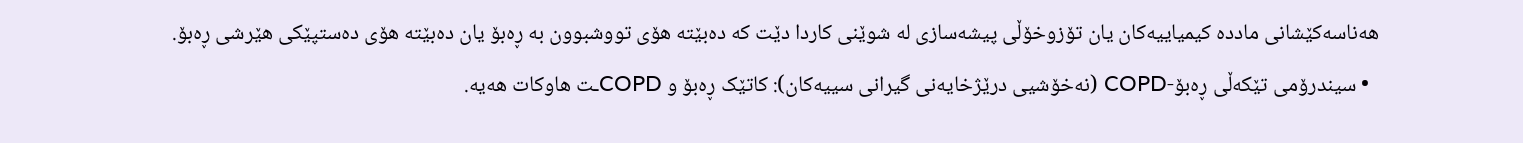هەناسەکێشانی ماددە کیمیاییەکان یان تۆزوخۆڵی پیشەسازی لە شوێنی کاردا دێت کە دەبێتە هۆی تووشبوون بە ڕەبۆ یان دەبێتە هۆی دەستپێکی هێرشی ڕەبۆ.
  • سیندرۆمی تێکەڵی ڕەبۆ-COPD (نەخۆشیی درێژخایەنی گیرانی سییەکان): کاتێک ڕەبۆ و COPDـت هاوکات هەیە.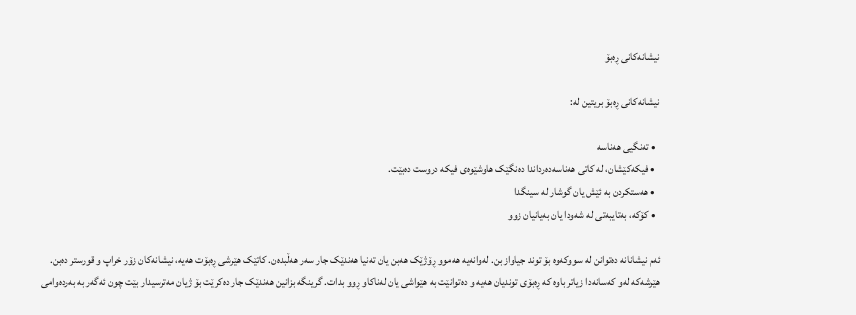نیشانەکانی ڕەبۆ

نیشانەکانی ڕەبۆ بریتین لە:

  • تەنگیی هەناسە
  • فیکەکێشان، لە کاتی هەناسەدەرداندا دەنگێک هاوشێوەی فیکە دروست دەبێت.
  • هەستکردن بە ئێش یان گوشار لە سینگدا
  • کۆکە، بەتایبەتی لە شەودا یان بەیانیان زوو

ئەم نیشانانە دەتوانن لە سووکەوە بۆ توند جیاواز بن. لەوانەیە هەموو ڕۆژێک هەبن یان تەنیا هەندێک جار سەر هەڵبدەن. کاتێک هێرشی ڕەبۆت هەیە، نیشانەکان زۆر خراپ و قورستر دەبن. هێرشەکە لەو کەسانەدا زیاتر باوە کە ڕەبۆی توندیان هەیە و دەتوانێت بە هێواشی یان لەناکاو ڕوو بدات. گرینگە بزانین هەندێک جار دەکرێت بۆ ژیان مەترسیدار بێت چون ئەگەر بە بەردەوامی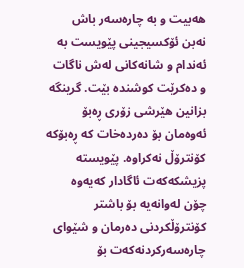هەبیت و بە چارەسەر باش نەبن ئۆکسیجینی پێویست بە ئەندام و شانەکانی لەش ناگات و دەکرێت کوشندە بێت. گرینگە بزانین هێرشی زۆری ڕەبۆ ئەوەمان بۆ دەردەخات کە ڕەبۆکە کۆنترۆڵ نەکراوە. پێویستە پزیشکەکەت ئاگادار کەیەوە چۆن لەوانەیە بۆ باشتر کۆنترۆڵکردنی دەرمان و شێوای چارەسەرکردنەکەت بۆ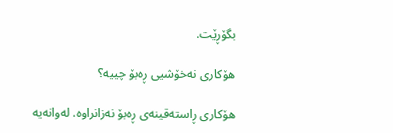بگۆڕێت.

هۆکاری نەخۆشیی ڕەبۆ چییە؟

هۆکاری ڕاستەقینەی ڕەبۆ نەزانراوە. لەوانەیە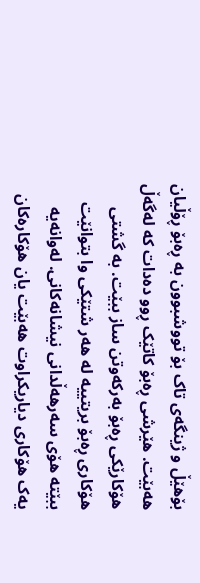بۆهێڵ و ژینگەی تاک بۆ تووشبوون بە ڕەبۆ ڕۆڵیان هەبێت. هێرشی ڕەبۆ کاتێک ڕوو دەدات کە لەگەڵ هۆکارێکی ڕەبۆ بەرکەوتن ساز ببێت. بە گشتی هۆکاری ڕەبۆ بریتییە لە هەر شتێکی وا بتوانێت ببێتە هۆی سەرهەڵدانی نیشانەکانی. لەوانەیە یەک هۆکاری دیاریکراوت هەبێت یان هۆکارەکان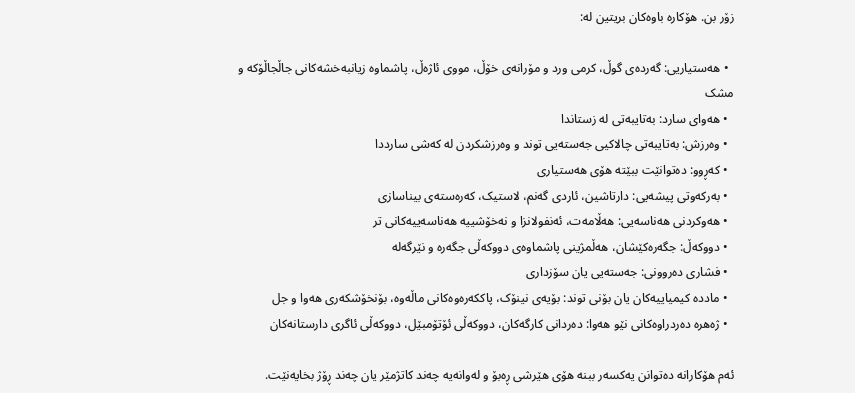زۆر بن. هۆکارە باوەکان بریتین لە:

  • هەستیاریی: گەردەی گوڵ، کرمی ورد و مۆرانەی خۆڵ، مووی ئاژەڵ، پاشماوە زیانبەخشەکانی جاڵجاڵۆکە و مشک
  • هەوای سارد: بەتایبەتی لە زستاندا
  • وەرزش: بەتایبەتی چالاکیی جەستەیی توند و وەرزشکردن لە کەشی سارددا
  • کەڕوو: دەتوانێت ببێتە هۆی هەستیاری
  • بەرکەوتی پیشەیی: دارتاشین، ئاردی گەنم، لاستیک، کەرەستەی بیناسازی
  • هەوکردنی هەناسەیی: هەڵامەت، ئەنفولانزا و نەخۆشییە هەناسەییەکانی تر
  • دووکەڵ: جگەرەکێشان، هەڵمژینی پاشماوەی دووکەڵی جگەرە و نێرگەلە
  • فشاری دەروونی: جەستەیی یان سۆزداری
  • ماددە کیمیاییەکان یان بۆنی توند: بۆیەی نینۆک، پاککەرەوەکانی ماڵەوە، بۆنخۆشکەری هەوا و جل
  • ژەهرە دەردراوەکانی نێو هەوا: دەردانی کارگەکان، دووکەڵی ئۆتۆمبێل، دووکەڵی ئاگری دارستانەکان

ئەم هۆکارانە دەتوانن یەکسەر ببنە هۆی هێرشی ڕەبۆ و لەوانەیە چەند کاتژمێر یان چەند ڕۆژ بخایەنێت.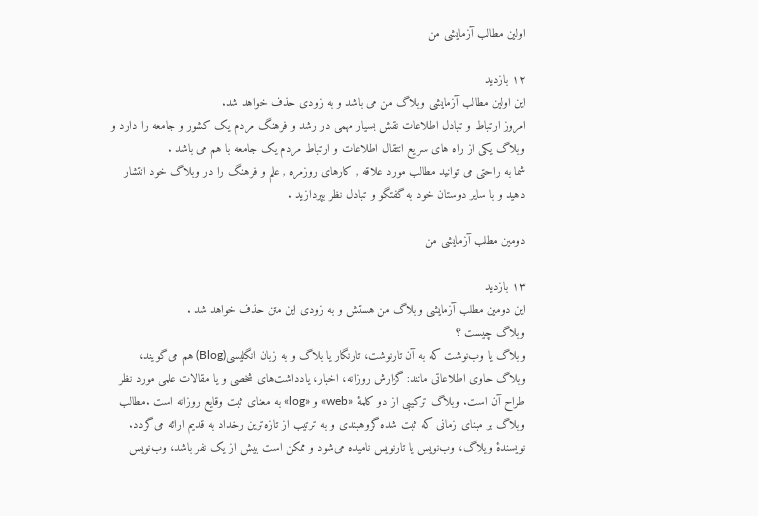اولین مطالب آزمایشی من

۱۲ بازديد
این اولین مطالب آزمایشی وبلاگ من می باشد و به زودی حذف خواهد شد.
امروز ارتباط و تبادل اطلاعات نقش بسیار مهمی در رشد و فرهنگ مردم یک کشور و جامعه را دارد و وبلاگ یکی از راه های سریع انتقال اطلاعات و ارتباط مردم یک جامعه با هم می باشد .
شما به راحتی می توانید مطالب مورد علاقه , کارهای روزمره , علم و فرهنگ را در وبلاگ خود انتشار دهید و با سایر دوستان خود به گفتگو و تبادل نظر بپردازید .

دومین مطلب آزمایشی من

۱۳ بازديد
این دومین مطلب آزمایشی وبلاگ من هستش و به زودی این متن حذف خواهد شد .
وبلاگ چیست ؟
وبلاگ یا وب‌نوشت که به آن تارنوشت، تارنگار یا بلاگ و به زبان انگلیسی(Blog) هم می‌گویند، وبلاگ حاوی اطلاعاتی مانند: گزارش روزانه، اخبار، یادداشت‌های شخصی و یا مقالات علمی مورد نظر طراح آن است. وبلاگ ترکیبی از دو کلمۀ «web» و «log» به معنای ثبت وقایع روزانه است .مطالب وبلاگ بر مبنای زمانی که ثبت شده گروهبندی و به ترتیب از تازه‌ترین رخداد به قدیم ارائه می‌گردد. نویسندهٔ ویلاگ، وب‌نویس یا تارنویس نامیده می‌شود و ممکن است بیش از یک نفر باشد، وب‌نویس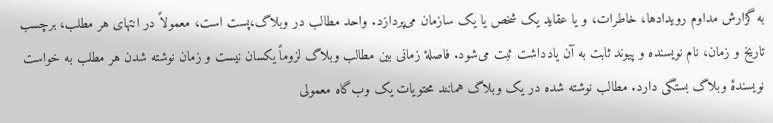به گزارش مداوم رویدادها، خاطرات، و یا عقاید یک شخص یا یک سازمان می‌پردازد. واحد مطالب در وبلاگ،پست است، معمولاً در انتهای هر مطلب، برچسب تاریخ و زمان، نام نویسنده و پیوند ثابت به آن یادداشت ثبت می‌شود. فاصلهٔ زمانی بین مطالب وبلاگ لزوماً یکسان نیست و زمان نوشته ‌شدن هر مطلب به خواست نویسندهٔ وبلاگ بستگی دارد. مطالب نوشته شده در یک وبلاگ همانند محتویات یک وب‌گاه معمولی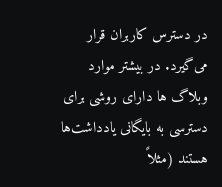در دسترس کاربران قرار می‌گیرد. در بیشتر موارد وبلاگ ها دارای روشی برای دسترسی به بایگانی یادداشت‌ها هستند (مثلاً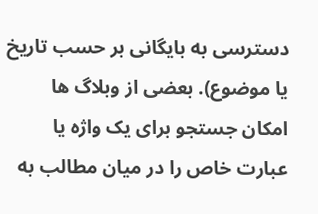دسترسی به بایگانی بر حسب تاریخ یا موضوع). بعضی از وبلاگ ها امکان جستجو برای یک واژه یا عبارت خاص را در میان مطالب به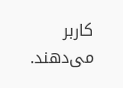کاربر می‌دهند.